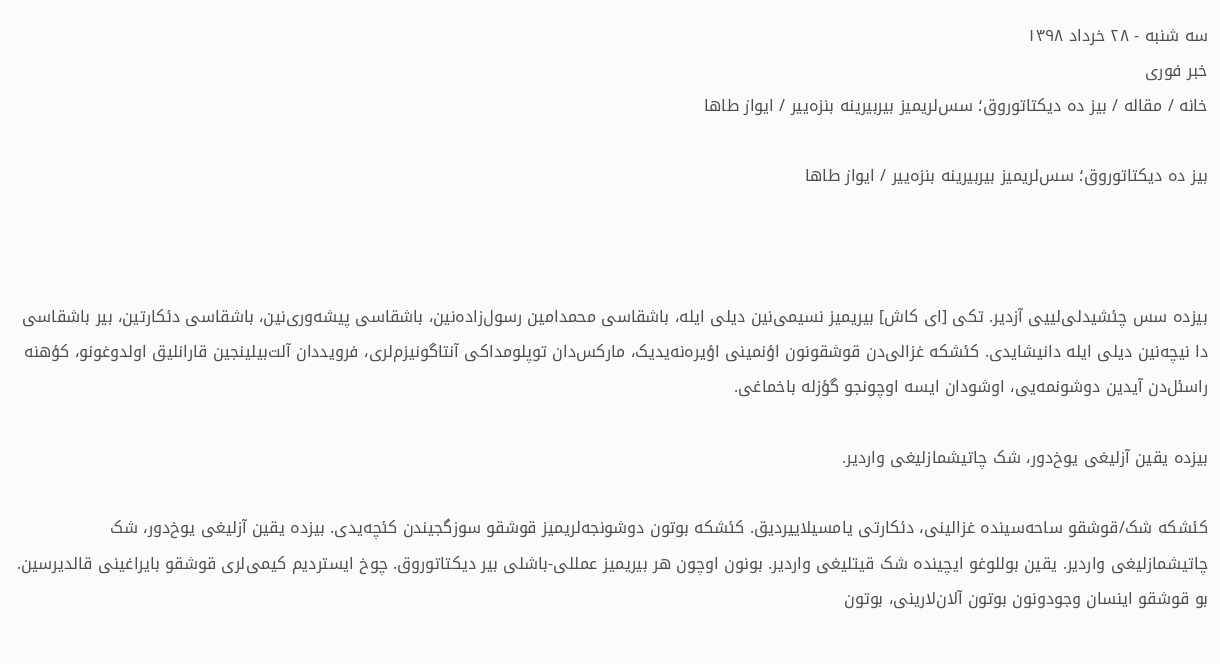سه شنبه - ۲۸ خرداد ۱۳۹۸
خبر فوری
خانه / مقاله / بیز ده دیکتاتوروق؛ سس‌لریمیز بیربیرینه بنزه‌ییر / ایواز طاها

بیز ده دیکتاتوروق؛ سس‌لریمیز بیربیرینه بنزه‌ییر / ایواز طاها



بیزده سس‌ چئشیدلی‌لییی آزدیر. تکی [ای کاش] بیریمیز نسیمی‌نین دیلی ایله، باشقاسی محمدامین رسول‌زاده‌نین، باشقاسی پیشه‌وری‌نین، باشقاسی دئکارتین، بیر باشقاسی دا نیچه‌‌نین دیلی ایله دانیشایدی. کئشکه غزالی‌دن قوشقونون اؤنمینی اؤیره‌نه‌یدیک، مارکس‌دان توپلومداکی آنتاگونیزم‌لری، فرویددان آلت‌بیلینجین قارانلیق اولدوغونو، کؤهنه راسئل‌دن آیدین دوشونمه‌یی، اوشودان ایسه اوچونجو گؤزله باخماغی.

بیزده یقین آزلیغی یوخ‌دور، شک چاتیشمازلیغی واردیر.

کئشکه شک/قوشقو ساحه‌سینده غزالینی، دئکارتی یامسیلاییردیق. کئشکه بوتون دوشونجه‌لریمیز قوشقو سوزگجیندن کئچه‌یدی. بیزده یقین آزلیغی یوخ‌دور، شک چاتیشمازلیغی واردیر. یقین بوللوغو ایچینده شک قیتلیغی واردیر. بونون اوچون هر بیریمیز عمللی-باشلی بیر دیکتاتوروق. چوخ ایستردیم کیمی‌لری قوشقو بایراغینی قالدیرسین. بو قوشقو اینسان وجودونون بوتون آلان‌لارینی، بوتون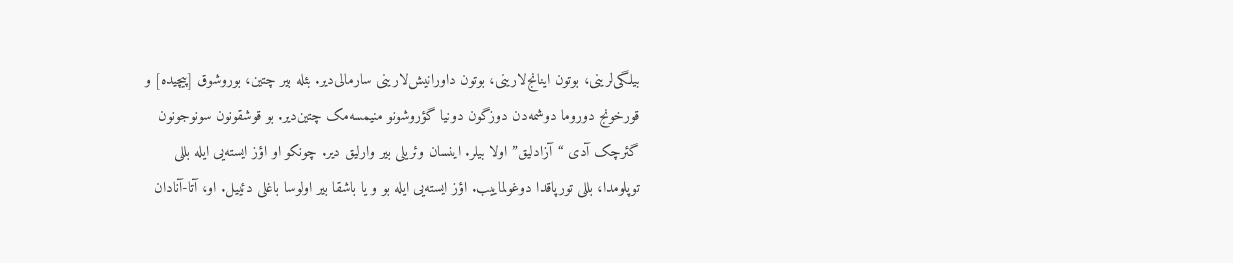بیلگی‌لرینی، بوتون اینانج‌لارینی، بوتون داورانیش‌لارینی سارمالی‌دیر. بئله بیر چتین، بوروشوق [پیچیده] و قورخونج دوروما دوشمه‌دن دوزگون دونیا گؤروشونو منیمسه‌مک چتین‌دیر. بو قوشقونون سونوجونون گئرچک آدی “آزادلیق” اولا بیلر. اینسان وئریلی بیر وارلیق دیر. چونکو او اؤز ایسته‌یی ایله بللی توپلومدا، بللی تورپاقدا دوغولماییب. اؤز ایسته‌یی ایله بو و یا باشقا بیر اولوسا باغلی دئییل. او، آتا-آنادان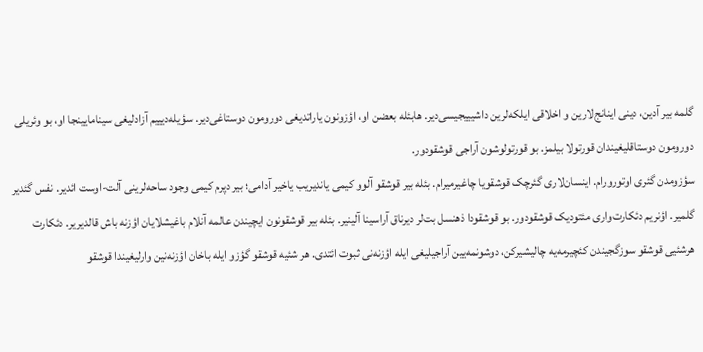گلمه بیر آدین، دینی اینانج‌لارین و اخلاقی ایلکه‌لرین داشیییجیسی‌دیر. هابئله بعضن او، اؤزونون یاراتدیغی دورومون دوستاغی‌دیر. سؤیله‌دیییم آزادلیغی سینامایینجا او، بو وئریلی دورومون دوستاقلیغیندان قورتولا بیلمز. بو قورتولوشون آراجی قوشقودور.
سؤزومدن گئری اوتورورام. اینسان‌لاری گئرچک قوشقویا چاغیرمیرام. بئله بیر قوشقو آلوو کیمی یاندیریب یاخیر آدامی؛ بیر دپرم کیمی وجود ساحه‌لرینی آلت‌-اوست ائدیر. نفس گئدیر گلمیر. اؤنریم دئکارت‌واری مئتودیک قوشقودور. بو قوشقودا ذهنسل بت‌لر دیرناق آراسینا آلینیر. بئله بیر قوشقونون ایچیندن عالمه آنلام باغیشلایان اؤزنه باش قالدیریر. دئکارت هرشئیی قوشقو سوزگجیندن کئچیرمه‌یه چالیشیرکن، دوشونمه‌یین آراجیلیغی ایله اؤزنه‌نی ثبوت ائتدی. هر شئیه قوشقو گؤزو ایله باخان اؤزنه‌‌نین وارلیغیندا قوشقو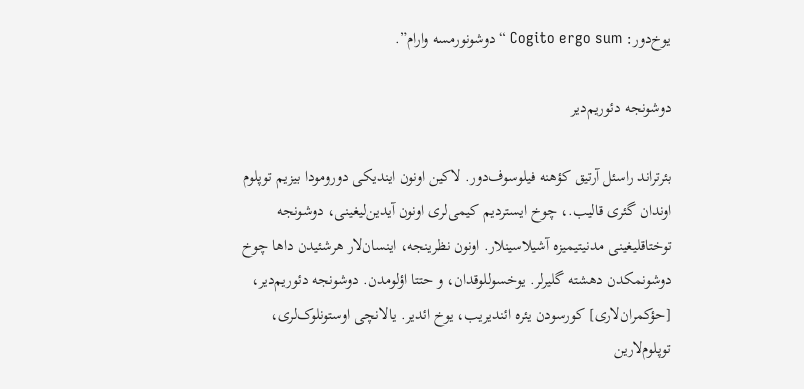یوخ‌دور: Cogito ergo sum “دوشونورمسه وارام”.

دوشونجه دئوریم‌دیر

بئرتراند راسئل آرتیق کؤهنه فیلوسوف‌دور. لاکین اونون ایندیکی دورومودا بیزیم توپلوم اوندان گئری قالیب.، چوخ ایستردیم کیمی‌لری اونون آیدین‌لیغینی، دوشونجه توختاقلیغینی مدنیتیمیزه آشیلاسینلار. اونون نظرینجه، اینسان‌لار هرشئیدن داها چوخ دوشونمکدن دهشته گلیرلر. یوخسوللوقدان، و حتتا اؤلومدن. دوشونجه دئوریم‌دیر، [حؤکمران‌لاری] کورسودن یئره ائندیریب، یوخ ائدیر. یالانچی اوستونلوک‌لری، توپلوم‌لارین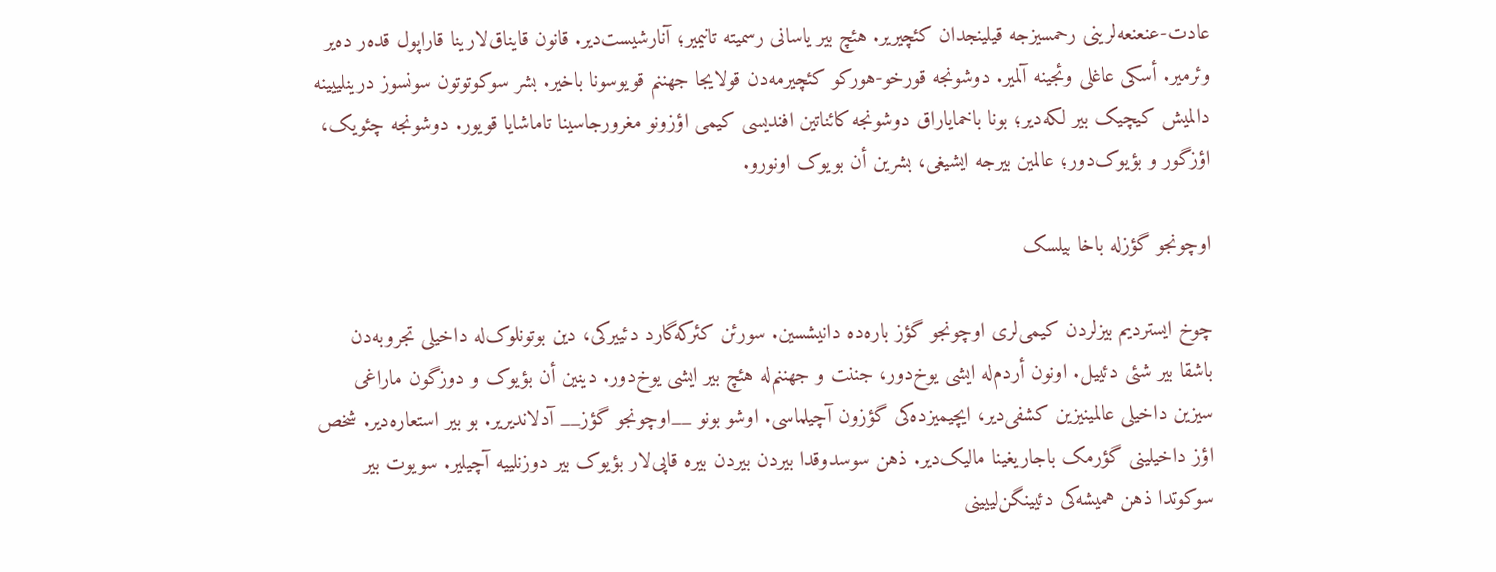عادت-عنعنعه‌لرینی رحمسیزجه قیلینجدان کئچیریر. هئچ بیر یاسانی رسمیته تانیمیر؛ آنارشیست‌دیر. قانون قایناق‌لارینا قاراپول قده‌ر ده‌یر وئرمیر. أسکی عاغلی وئجینه آلمیر. دوشونجه قورخو-هورکو کئچیرمه‌دن قولایجا جهننم قویوسونا باخیر. بشر سوکوتوتون سونسوز درینلییینه دالمیش کیچیک بیر لکه‌دیر؛ بونا باخمایاراق دوشونجه کائناتین افندیسی کیمی اؤزونو مغرورجاسینا تاماشایا قویور. دوشونجه چئویک، اؤزگور و بؤیوک‌دور؛ عالمین بیرجه ایشیغی، بشرین أن بویوک اونورو.

اوچونجو گؤزله باخا بیلسک

چوخ ایستردیم بیزلردن کیمی‌لری اوچونجو گؤز باره‌ده دانیشسین. سورئن کئرکه‌گارد دئییرکی، دین بوتونلوک‌له داخیلی تجروبه‌دن باشقا بیر شئی دئییل. اونون أردم‌له ایشی یوخ‌دور، جننت و جهننم‌له هئچ بیر ایشی یوخ‌دور. دینین أن بؤیوک و دوزگون ماراغی سیزین داخیلی عالمینیزین کشفی‌دیر، ایچیمیزده‌کی گؤزون آچیلماسی. اوشو بونو __اوچونجو گؤز__ آدلاندیریر. بو بیر استعاره‌دیر. شخص اؤز داخیلینی گؤرمک باجاریغینا مالیک‌دیر. ذهن سوسدوقدا بیردن بیردن بیره قاپی‌لار بؤیوک بیر دوزنلییه آچیلیر. سویوت بیر سوکوتدا ذهن همیشه‌کی دئیینگن‌لییینی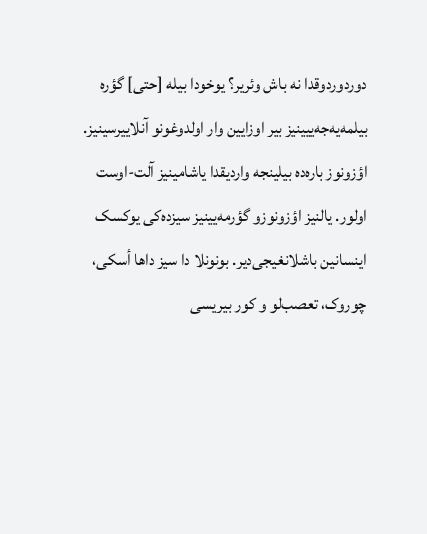دوردوردوقدا نه باش وئریر؟ یوخودا بیله [حتی] گؤره بیلمه‌یه‌جه‌ییینیز بیر اوزایین وار اولدوغونو آنلاییرسینیز.
اؤزونوز باره‌ده بیلینجه واردیقدا یاشامینیز آلت-اوست اولور. یالنیز اؤزونوزو گؤرمه‌یینیز سیزده‌کی یوکسک اینسانین باشلانغیجی‌دیر. بونونلا دا سیز داها أسکی، چوروک، تعصب‌لو و کور بیریسی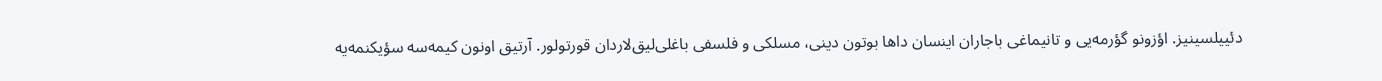دئییلسینیز. اؤزونو گؤرمه‌یی و تانیماغی باجاران اینسان داها بوتون دینی، مسلکی و فلسفی باغلی‌لیق‌لاردان قورتولور. آرتیق اونون کیمه‌سه سؤیکنمه‌یه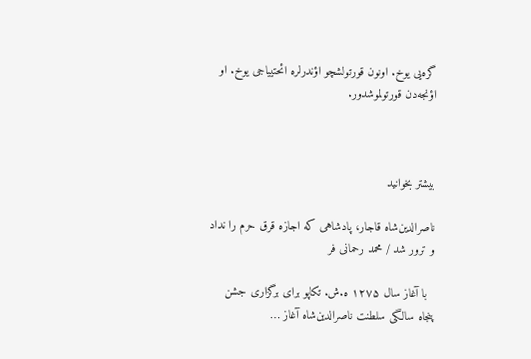گره‌یی یوخ. اونون قورتولشچو اؤندرلره ائحتییاجی یوخ. او اؤنجه‌دن قورتولموشدور.



بیشتر بخوانید

ناصرالدین‌شاه قاجار، پادشاهی که اجازه قرق حرم را نداد و ترور شد / محمد رحمانی فر

  با آغاز سال ۱۲۷۵ ه.ش. تکاپو برای برگزاری جشن پنجاه سالگی سلطنت ناصرالدین‌شاه آغاز …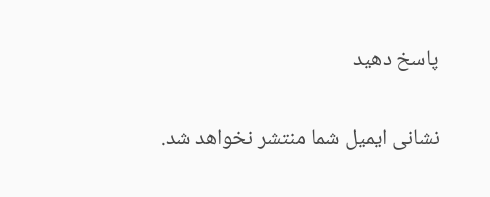پاسخ دهید

نشانی ایمیل شما منتشر نخواهد شد.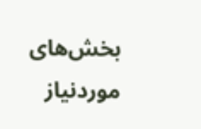بخش‌های موردنیاز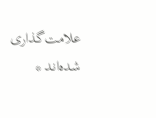علامت‌گذاری شده‌اند *